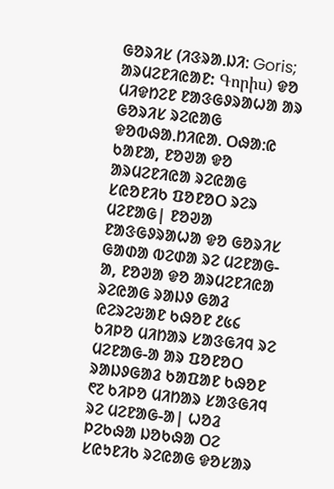ᱜᱚᱨᱤᱥ (ᱤᱝᱨᱟᱹᱡᱤᱺ Goris; ᱟᱨᱢᱮᱱᱤᱭᱟᱱ: Գորիս) ᱫᱚ ᱢᱤᱫᱴᱮᱱ ᱱᱟᱝᱜᱽᱨᱟᱦᱟ ᱟᱨ ᱜᱚᱨᱤᱥ ᱨᱮᱭᱟᱜ ᱫᱚᱵᱷᱟᱹᱴᱤᱭᱟᱹ ᱛᱷᱟᱺᱭ ᱠᱟᱱᱟ, ᱱᱚᱣᱟ ᱫᱚ ᱟᱨᱢᱮᱱᱤᱭᱟ ᱨᱮᱭᱟᱜ ᱥᱭᱚᱱᱤᱠ ᱯᱚᱱᱚᱛ ᱨᱮᱨ ᱢᱮᱱᱟᱜ| ᱱᱚᱣᱟ ᱱᱟᱝᱜᱽᱨᱟᱦᱟ ᱫᱚ ᱜᱚᱨᱤᱥ ᱜᱟᱰᱟ ᱵᱮᱰᱟ ᱨᱮ ᱢᱮᱱᱟᱜ-ᱟ, ᱱᱚᱣᱟ ᱫᱚ ᱟᱨᱢᱮᱱᱤᱭᱟ ᱨᱮᱭᱟᱜ ᱨᱟᱡᱽ ᱜᱟᱲ ᱭᱮᱨᱮᱶᱟᱱ ᱠᱷᱚᱱ ᱒᱕᱔ ᱠᱤᱞᱚ ᱢᱤᱴᱟᱨ ᱥᱟᱝᱜᱤᱧ ᱨᱮ ᱢᱮᱱᱟᱜ-ᱟ ᱟᱨ ᱯᱚᱱᱚᱛ ᱨᱟᱡᱽᱜᱟᱲ ᱠᱟᱯᱟᱱ ᱠᱷᱚᱱ ᱖᱗ ᱠᱤᱞᱚ ᱢᱤᱴᱟᱨ ᱥᱟᱝᱜᱤᱧ ᱨᱮ ᱢᱮᱱᱟᱜ-ᱟ| ᱦᱚᱲ ᱞᱮᱠᱷᱟ ᱡᱚᱠᱷᱟ ᱛᱮ ᱥᱭᱩᱱᱤᱠ ᱨᱮᱭᱟᱜ ᱫᱚᱥᱟᱨ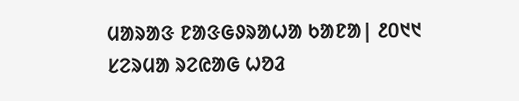ᱢᱟᱨᱟᱝ ᱱᱟᱝᱜᱽᱨᱟᱦᱟ ᱠᱟᱱᱟ| ᱒᱐᱑᱑ ᱥᱮᱨᱢᱟ ᱨᱮᱭᱟᱜ ᱦᱚᱲ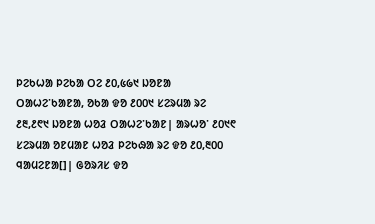ᱞᱮᱠᱦᱟ ᱞᱮᱠᱟ ᱛᱮ ᱒᱐,᱕᱙᱑ ᱡᱚᱱᱟ ᱛᱟᱦᱮᱸᱠᱟᱱᱟ, ᱚᱠᱟ ᱫᱚ ᱒᱐᱐᱑ ᱥᱮᱨᱢᱟ ᱨᱮ ᱒᱓,᱒᱖᱑ ᱡᱚᱱᱟ ᱦᱚᱲ ᱛᱟᱦᱮᱸᱠᱟᱱ| ᱟᱨᱦᱚᱸ ᱒᱐᱑᱖ ᱥᱮᱨᱢᱟ ᱚᱱᱢᱟᱱ ᱦᱚᱲ ᱞᱮᱠᱷᱟ ᱨᱮ ᱫᱚ ᱒᱐,᱓᱐᱐ ᱧᱟᱢᱮᱱᱟ[]| ᱜᱚᱨᱤᱥ ᱫᱚ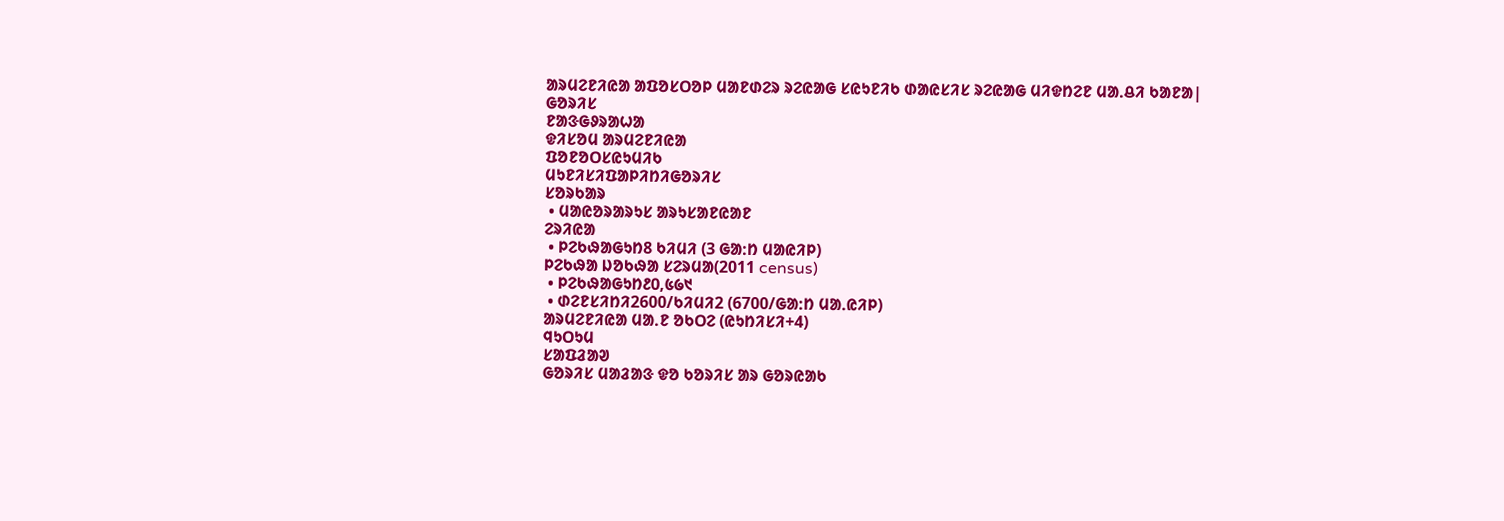ᱟᱨᱢᱮᱱᱤᱭᱟ ᱟᱯᱚᱥᱛᱚᱞ ᱢᱟᱱᱰᱮᱨ ᱨᱮᱭᱟᱜ ᱥᱭᱩᱱᱤᱠ ᱰᱟᱭᱥᱤᱥ ᱨᱮᱭᱟᱜ ᱢᱤᱫᱴᱮᱱ ᱢᱟᱹᱪᱤ ᱠᱟᱱᱟ|
ᱜᱚᱨᱤᱥ
ᱱᱟᱝᱜᱽᱨᱟᱦᱟ
ᱫᱤᱥᱚᱢ ᱟᱨᱢᱮᱱᱤᱭᱟ
ᱯᱚᱱᱚᱛᱥᱭᱩᱢᱤᱠ
ᱢᱩᱱᱤᱥᱤᱯᱟᱞᱤᱴᱤᱜᱚᱨᱤᱥ
ᱥᱚᱨᱠᱟᱨ
 • ᱢᱟᱭᱚᱨᱟᱨᱩᱥ ᱟᱨᱩᱥᱟᱱᱭᱟᱱ
ᱮᱨᱤᱭᱟ
 • ᱞᱮᱠᱷᱟᱜᱩᱴ8 ᱠᱤᱢᱤ (3 ᱜᱟᱺᱴ ᱢᱟᱭᱤᱞ)
ᱞᱮᱠᱷᱟ ᱡᱚᱠᱷᱟ ᱥᱮᱨᱢᱟ(2011 census)
 • ᱞᱮᱠᱷᱟᱜᱩᱴ᱒᱐,᱕᱙᱑
 • ᱰᱮᱱᱥᱤᱴᱤ2600/ᱠᱤᱢᱤ2 (6700/ᱜᱟᱺᱴ ᱢᱟᱹᱭᱤᱞ)
ᱟᱨᱢᱮᱱᱤᱭᱟ ᱢᱟᱹᱱ ᱚᱠᱛᱮ (ᱭᱩᱴᱤᱥᱤ+4)
ᱧᱩᱛᱩᱢ
ᱥᱟᱯᱲᱟᱣ
ᱜᱚᱨᱤᱥ ᱢᱟᱲᱟᱝ ᱫᱚ ᱠᱚᱨᱤᱥ ᱟᱨ ᱜᱚᱨᱭᱟᱠ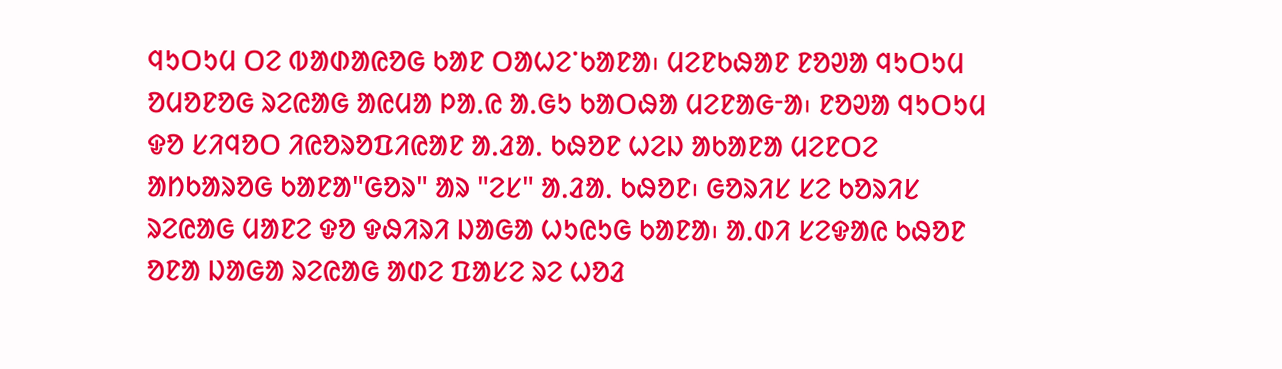ᱧᱩᱛᱩᱢ ᱛᱮ ᱵᱟᱰᱟᱭᱚᱜ ᱠᱟᱱ ᱛᱟᱦᱮᱸᱠᱟᱱᱟ᱾ ᱢᱮᱱᱠᱷᱟᱱ ᱱᱚᱣᱟ ᱧᱩᱛᱩᱢ ᱚᱢᱚᱱᱚᱜ ᱨᱮᱭᱟᱜ ᱟᱭᱢᱟ ᱞᱟᱹᱭ ᱟᱹᱜᱩ ᱠᱟᱛᱷᱟ ᱢᱮᱱᱟᱜᱼᱟ᱾ ᱱᱚᱣᱟ ᱧᱩᱛᱩᱢ ᱫᱚ ᱥᱤᱧᱚᱛ ᱤᱭᱚᱨᱚᱯᱤᱭᱟᱱ ᱟᱹᱲᱟᱹ ᱠᱷᱚᱱ ᱦᱮᱡ ᱟᱠᱟᱱᱟ ᱢᱮᱱᱛᱮ ᱟᱴᱠᱟᱨᱚᱜ ᱠᱟᱱᱟ"ᱜᱚᱨ" ᱟᱨ "ᱮᱥ" ᱟᱹᱲᱟᱹ ᱠᱷᱚᱱ᱾ ᱜᱚᱨᱤᱥ ᱥᱮ ᱠᱚᱨᱤᱥ ᱨᱮᱭᱟᱜ ᱢᱟᱱᱮ ᱫᱚ ᱫᱷᱤᱨᱤ ᱡᱟᱜᱟ ᱦᱩᱭᱩᱜ ᱠᱟᱱᱟ᱾ ᱟᱹᱰᱤ ᱥᱮᱫᱟᱭ ᱠᱷᱚᱱ ᱚᱱᱟ ᱡᱟᱜᱟ ᱨᱮᱭᱟᱜ ᱟᱰᱮ ᱯᱟᱥᱮ ᱨᱮ ᱦᱚᱲ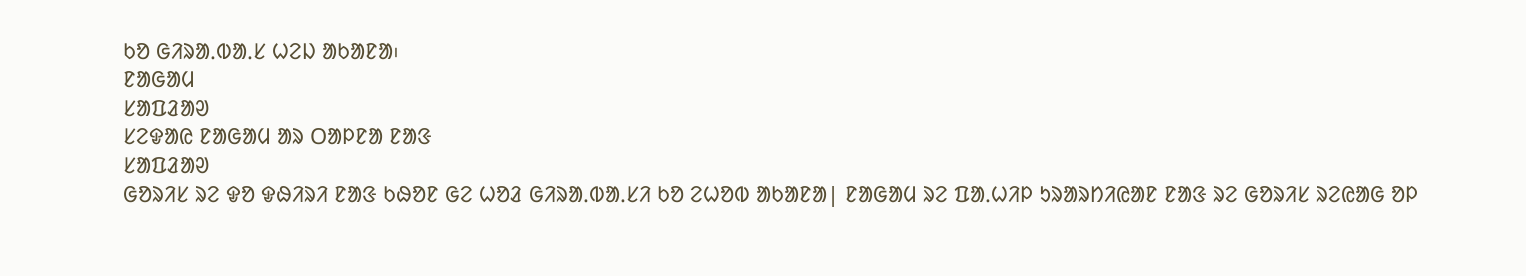ᱠᱚ ᱜᱤᱨᱟᱹᱵᱟᱹᱥ ᱦᱮᱡ ᱟᱠᱟᱱᱟ᱾
ᱱᱟᱜᱟᱢ
ᱥᱟᱯᱲᱟᱣ
ᱥᱮᱫᱟᱭ ᱱᱟᱜᱟᱢ ᱟᱨ ᱛᱟᱞᱱᱟ ᱱᱟᱝ
ᱥᱟᱯᱲᱟᱣ
ᱜᱚᱨᱤᱥ ᱨᱮ ᱫᱚ ᱫᱷᱤᱨᱤ ᱱᱟᱝ ᱠᱷᱚᱱ ᱜᱮ ᱦᱚᱲ ᱜᱤᱨᱟᱹᱵᱟᱹᱥᱤ ᱠᱚ ᱮᱦᱚᱵ ᱟᱠᱟᱱᱟ| ᱱᱟᱜᱟᱢ ᱨᱮ ᱯᱟᱹᱦᱤᱞ ᱩᱨᱟᱨᱴᱤᱭᱟᱱ ᱱᱟᱝ ᱨᱮ ᱜᱚᱨᱤᱥ ᱨᱮᱭᱟᱜ ᱚᱞ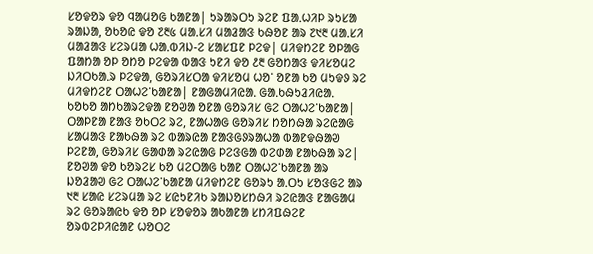ᱥᱚᱫᱚᱨ ᱫᱚ ᱧᱟᱢᱚᱜ ᱠᱟᱱᱟ| ᱩᱨᱟᱨᱛᱩ ᱨᱮᱱ ᱯᱟᱹᱦᱤᱞ ᱨᱩᱥᱟ ᱨᱟᱡᱟ, ᱚᱠᱚᱭ ᱫᱚ ᱗᱓᱕ ᱢᱟᱹᱥᱤ ᱢᱟᱲᱟᱝ ᱠᱷᱚᱱ ᱟᱨ ᱗᱑᱓ ᱢᱟᱹᱥᱤ ᱢᱟᱲᱟᱝ ᱥᱮᱨᱢᱟ ᱦᱟᱹᱵᱤᱡ-ᱮ ᱥᱟᱥᱯᱱ ᱞᱮᱫ| ᱢᱤᱫᱴᱮᱱ ᱚᱞᱟᱜ ᱯᱟᱴᱟ ᱚᱞ ᱚᱴᱚ ᱞᱮᱫᱟ ᱵᱟᱝ ᱩᱱᱤ ᱫᱚ ᱒᱓ ᱜᱚᱴᱟᱝ ᱫᱤᱥᱚᱢᱮ ᱡᱤᱛᱠᱟᱹᱨ ᱞᱮᱫᱟ, ᱜᱚᱨᱤᱥᱛᱟ ᱫᱤᱥᱚᱢ ᱦᱚᱸ ᱚᱱᱟ ᱠᱚ ᱢᱩᱫᱽ ᱨᱮ ᱢᱤᱫᱴᱮᱱ ᱛᱟᱦᱮᱸᱠᱟᱱᱟ| ᱱᱟᱜᱟᱢᱤᱭᱟᱹ ᱜᱟᱹᱠᱷᱩᱲᱤᱭᱟᱹ ᱠᱚᱠᱚ ᱟᱴᱠᱟᱨᱮᱫᱟ ᱱᱚᱣᱟ ᱚᱱᱟ ᱜᱚᱨᱤᱥ ᱜᱮ ᱛᱟᱦᱮᱸᱠᱟᱱᱟ|
ᱛᱟᱞᱱᱟ ᱱᱟᱝ ᱚᱠᱛᱮ ᱨᱮ, ᱱᱟᱦᱟᱜ ᱜᱚᱨᱤᱥ ᱴᱚᱴᱷᱟ ᱨᱮᱭᱟᱜ ᱥᱟᱢᱟᱝ ᱱᱟᱠᱷᱟ ᱨᱮ ᱵᱟᱨᱭᱟ ᱱᱟᱝᱜᱽᱨᱟᱦᱟ ᱵᱟᱱᱫᱷᱟᱣ ᱞᱮᱱᱟ, ᱜᱚᱨᱤᱥ ᱜᱟᱰᱟ ᱨᱮᱭᱟᱜ ᱞᱮᱝᱜᱟ ᱵᱮᱰᱟ ᱱᱟᱠᱷᱟ ᱨᱮ| ᱱᱚᱣᱟ ᱫᱚ ᱠᱚᱨᱮᱥ ᱠᱚ ᱢᱮᱛᱟᱜ ᱠᱟᱱ ᱛᱟᱦᱮᱸᱠᱟᱱᱟ ᱟᱨ ᱡᱚᱲᱟᱣ ᱜᱮ ᱛᱟᱦᱮᱸᱠᱟᱱᱟ ᱢᱤᱫᱴᱮᱱ ᱜᱚᱨᱩ ᱟᱹᱛᱩ ᱥᱚᱝᱜᱮ ᱟᱨ ᱑᱓ ᱥᱟᱭ ᱥᱮᱨᱢᱟ ᱨᱮ ᱥᱭᱩᱱᱤᱠ ᱨᱟᱡᱚᱥᱴᱷᱤ ᱨᱮᱭᱟᱝ ᱱᱟᱜᱟᱢ ᱨᱮ ᱜᱚᱨᱟᱭᱠ ᱫᱚ ᱚᱞ ᱥᱚᱫᱚᱨ ᱟᱠᱟᱱᱟ ᱥᱴᱤᱯᱷᱮᱱ ᱚᱨᱵᱮᱞᱤᱭᱟᱱ ᱦᱚᱛᱮ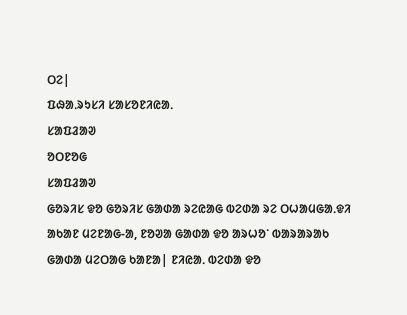ᱛᱮ|
ᱯᱷᱟᱹᱨᱩᱥᱤ ᱥᱟᱥᱚᱱᱤᱭᱟᱹ
ᱥᱟᱯᱲᱟᱣ
ᱚᱛᱱᱚᱜ
ᱥᱟᱯᱲᱟᱣ
ᱜᱚᱨᱤᱥ ᱫᱚ ᱜᱚᱨᱤᱥ ᱜᱟᱰᱟ ᱨᱮᱭᱟᱜ ᱵᱮᱰᱟ ᱨᱮ ᱛᱦᱟᱢᱜᱟᱹᱫᱤ ᱟᱠᱟᱱ ᱢᱮᱱᱟᱜ-ᱟ, ᱱᱚᱣᱟ ᱜᱟᱰᱟ ᱫᱚ ᱟᱨᱦᱚᱸ ᱵᱟᱨᱟᱨᱟᱠ ᱜᱟᱰᱟ ᱢᱮᱛᱟᱜ ᱠᱟᱱᱟ| ᱱᱤᱭᱟᱹ ᱵᱮᱰᱟ ᱫᱚ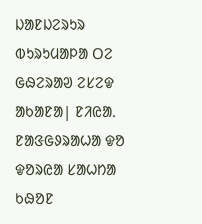ᱡᱟᱱᱡᱮᱨᱩᱨ ᱵᱩᱨᱩᱢᱟᱞᱟ ᱛᱮ ᱜᱷᱮᱨᱟᱣ ᱮᱥᱮᱫ ᱟᱠᱟᱱᱟ| ᱱᱤᱭᱟᱹ ᱱᱟᱝᱜᱽᱨᱟᱦᱟ ᱫᱚ ᱫᱚᱨᱭᱟ ᱥᱟᱦᱴᱟ ᱠᱷᱚᱱ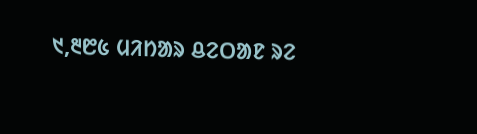᱑,᱓᱘᱕ ᱢᱤᱴᱟᱨ ᱪᱮᱛᱟᱱ ᱨᱮ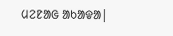ᱢᱮᱱᱟᱜ ᱟᱠᱟᱫᱟ|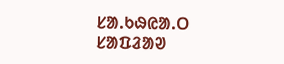ᱥᱟ.ᱠᱷᱭᱟ.ᱛ
ᱥᱟᱯᱲᱟᱣ